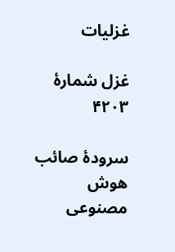غزلیات

غزل شمارهٔ ۴۲۰۳

سرودهٔ صائب
هوش مصنوعی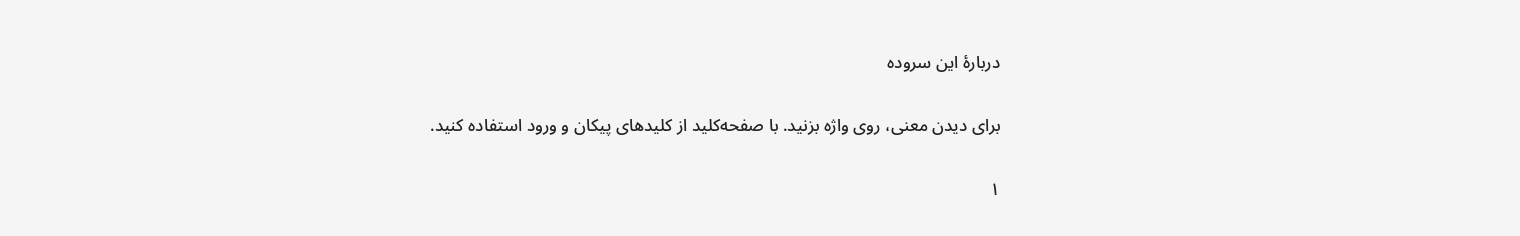دربارهٔ این سروده

برای دیدن معنی، روی واژه بزنید. با صفحه‌کلید از کلیدهای پیکان و ورود استفاده کنید.

۱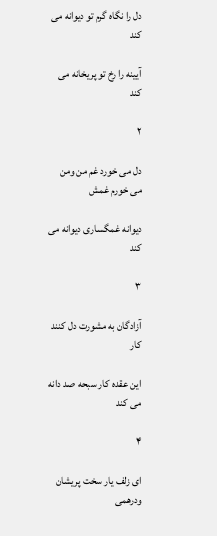دل را نگاه گرم تو دیوانه می کند

آیینه را رخ تو پریخانه می کند

۲

دل می خورد غم من ومن می خورم غمش

دیوانه غمگساری دیوانه می کند

۳

آزادگان به مشورت دل کنند کار

این عقده کار سبحه صد دانه می کند

۴

ای زلف یار سخت پریشان ودرهمی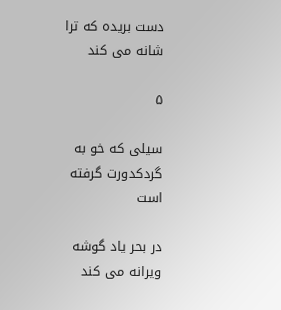دست بریده که ترا شانه می کند

۵

سیلی که خو به گردکدورت گرفته است

در بحر یاد گوشه ویرانه می کند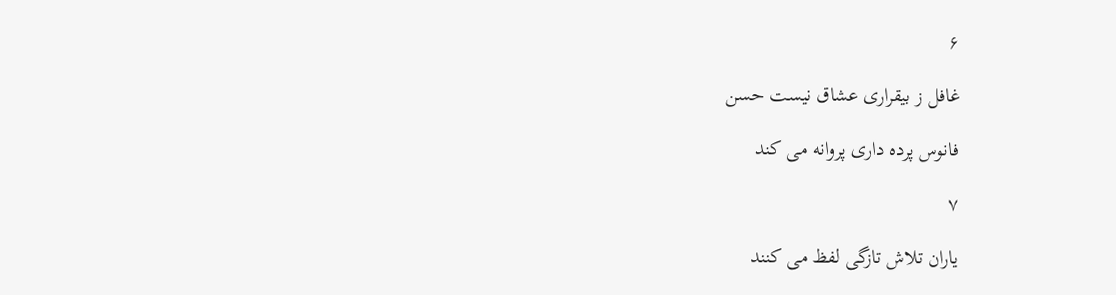۶

غافل ز بیقراری عشاق نیست حسن

فانوس پرده داری پروانه می کند

۷

یاران تلاش تازگی لفظ می کنند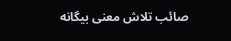صائب تلاش معنی بیگانه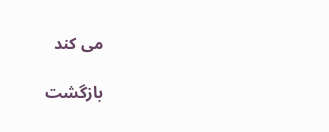می کند

بازگشت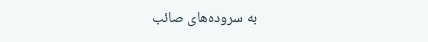به سروده‌های صائب